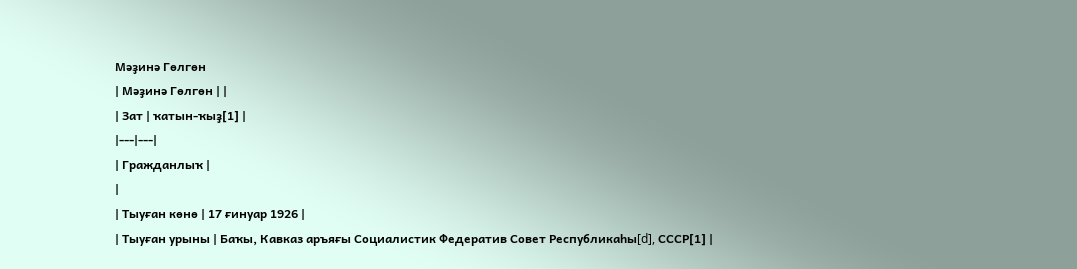Мәҙинә Гөлгөн
| Мәҙинә Гөлгөн | |
| Зат | ҡатын-ҡыҙ[1] |
|---|---|
| Гражданлыҡ |
|
| Тыуған көнө | 17 ғинуар 1926 |
| Тыуған урыны | Баҡы, Кавказ аръяғы Социалистик Федератив Совет Республикаһы[d], СССР[1] |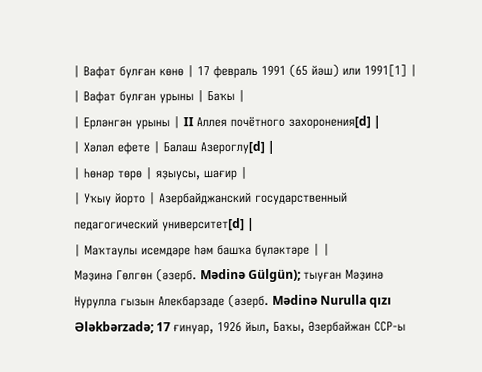| Вафат булған көнө | 17 февраль 1991 (65 йәш) или 1991[1] |
| Вафат булған урыны | Баҡы |
| Ерләнгән урыны | II Аллея почётного захоронения[d] |
| Хәләл ефете | Балаш Азероглу[d] |
| Һөнәр төрө | яҙыусы, шағир |
| Уҡыу йорто | Азербайджанский государственный педагогический университет[d] |
| Маҡтаулы исемдәре һәм башҡа бүләктәре | |
Мәҙинә Гөлгөн (әзерб. Mədinə Gülgün); тыуған Мәҙинә Нурулла гызын Алекбарзаде (әзерб. Mədinə Nurulla qızı Ələkbərzadə; 17 ғинуар, 1926 йыл, Баҡы, Әзербайжан ССР-ы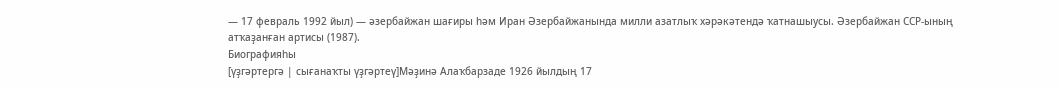— 17 февраль 1992 йыл) — әзербайжан шағиры һәм Иран Әзербайжанында милли азатлыҡ хәрәкәтендә ҡатнашыусы. Әзербайжан ССР-ының атҡаҙанған артисы (1987).
Биографияһы
[үҙгәртергә | сығанаҡты үҙгәртеү]Мәҙинә Алаҡбарзаде 1926 йылдың 17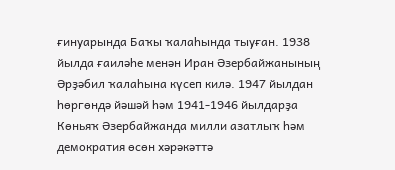ғинуарында Баҡы ҡалаһында тыуған. 1938 йылда ғаиләһе менән Иран Әзербайжанының Әрҙәбил ҡалаһына күсеп килә. 1947 йылдан һөргөндә йәшәй һәм 1941-1946 йылдарҙа Көньяҡ Әзербайжанда милли азатлыҡ һәм демократия өсөн хәрәкәттә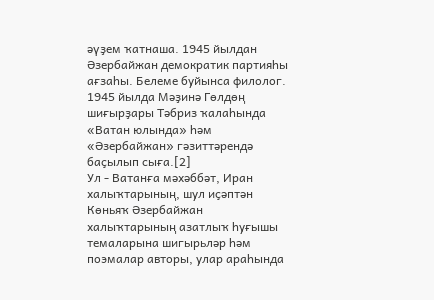әүҙем ҡатнаша. 1945 йылдан Әзербайжан демократик партияһы ағзаһы. Белеме буйынса филолог. 1945 йылда Мәҙинә Гөлдөң шиғырҙары Тәбриз ҡалаһында «Ватан юлында» һәм «Әзербайжан» гәзиттәрендә баҫылып сыға.[2]
Ул - Ватанға мәхәббәт, Иран халыҡтарының, шул иҫәптән Көньяҡ Әзербайжан халыҡтарының азатлыҡ һуғышы темаларына шигырьләр һәм поэмалар авторы, улар араһында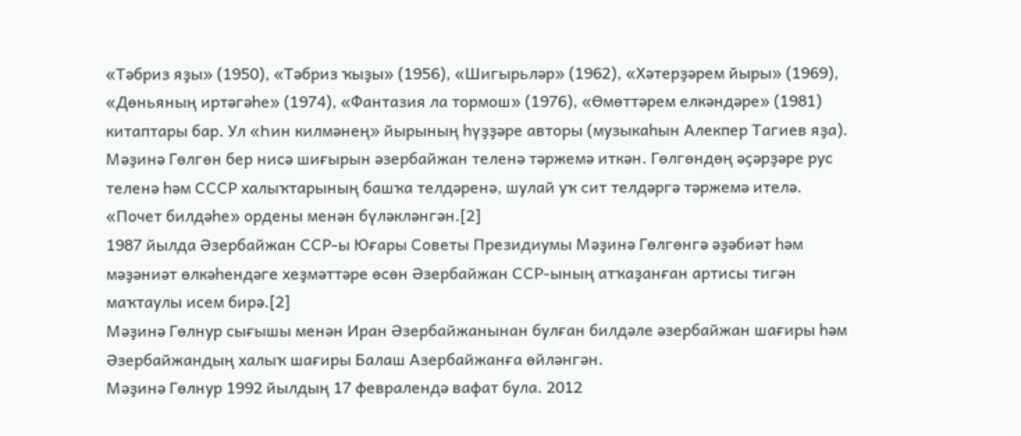«Тәбриз яҙы» (1950), «Тәбриз ҡыҙы» (1956), «Шигырьләр» (1962), «Хәтерҙәрем йыры» (1969), «Дөньяның иртәгәһе» (1974), «Фантазия ла тормош» (1976), «Өмөттәрем елкәндәре» (1981) китаптары бар. Ул «Һин килмәнең» йырының һүҙҙәре авторы (музыкаһын Алекпер Тагиев яҙа).
Мәҙинә Гөлгөн бер нисә шиғырын әзербайжан теленә тәржемә иткән. Гөлгөндөң әҫәрҙәре рус теленә һәм СССР халыҡтарының башҡа телдәренә, шулай уҡ сит телдәргә тәржемә ителә.
«Почет билдәһе» ордены менән бүләкләнгән.[2]
1987 йылда Әзербайжан ССР-ы Юғары Советы Президиумы Мәҙинә Гөлгөнгә әҙәбиәт һәм мәҙәниәт өлкәһендәге хеҙмәттәре өсөн Әзербайжан ССР-ының атҡаҙанған артисы тигән маҡтаулы исем бирә.[2]
Мәҙинә Гөлнур сығышы менән Иран Әзербайжанынан булған билдәле әзербайжан шағиры һәм Әзербайжандың халыҡ шағиры Балаш Азербайжанға өйләнгән.
Мәҙинә Гөлнур 1992 йылдың 17 февралендә вафат була. 2012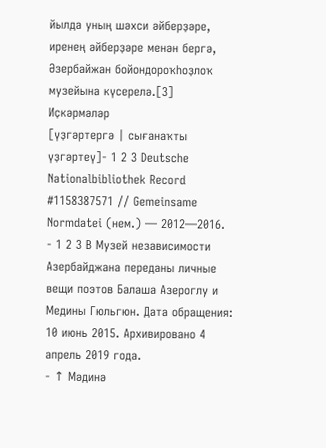йылда уның шәхси әйберҙәре, иренең әйберҙәре менән бергә, Әзербайжан бойондороҡһоҙлоҡ музейына күсерелә.[3]
Иҫкәрмәләр
[үҙгәртергә | сығанаҡты үҙгәртеү]- 1 2 3 Deutsche Nationalbibliothek Record #1158387571 // Gemeinsame Normdatei (нем.) — 2012—2016.
- 1 2 3 В Музей независимости Азербайджана переданы личные вещи поэтов Балаша Азероглу и Медины Гюльгюн. Дата обращения: 10 июнь 2015. Архивировано 4 апрель 2019 года.
- ↑ Мәдинә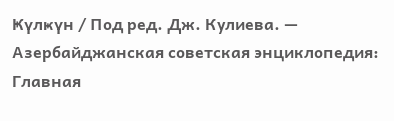Ҝүлҝүн / Под ред. Дж. Кулиева. — Азербайджанская советская энциклопедия: Главная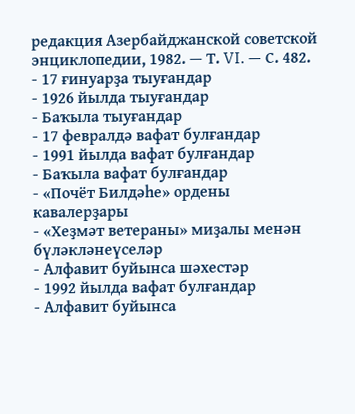редакция Азербайджанской советской энциклопедии, 1982. — Т. VI. — С. 482.
- 17 ғинуарҙа тыуғандар
- 1926 йылда тыуғандар
- Баҡыла тыуғандар
- 17 февралдә вафат булғандар
- 1991 йылда вафат булғандар
- Баҡыла вафат булғандар
- «Почёт Билдәһе» ордены кавалерҙары
- «Хеҙмәт ветераны» миҙалы менән бүләкләнеүселәр
- Алфавит буйынса шәхестәр
- 1992 йылда вафат булғандар
- Алфавит буйынса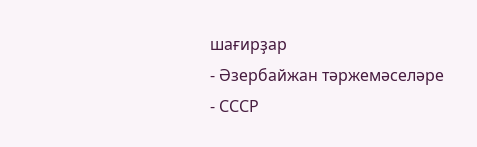шағирҙар
- Әзербайжан тәржемәселәре
- СССР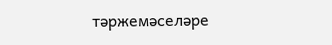тәржемәселәре